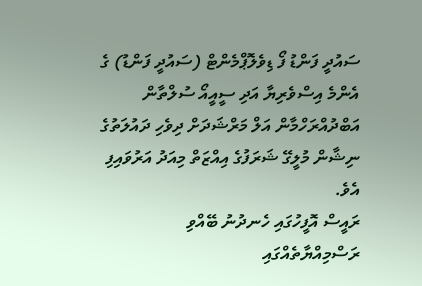ސައުދީ ފަންޑު ފޯ ޑިވެލޮޕްމެންޓް (ސައުދީ ފަންޑު) ގެ އެންމެ އިސްވެރިޔާ އަދި ސީއީއޯ ސުލްތާން އަބްދުއްރަހްމާން އަލް މަރްޝަދަށް ދިވެހި ދައުލަތުގެ ނިޝާން މުލީގޭ ޝަރަފުގެ އިއްޒަތް މިއަދު އަރުވައިފި އެވެ.
ރައީސް އޮފީހުގައި ހެނދުނު ބޭއްވި ރަސްމިއްޔާތެއްގައި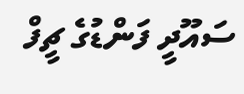ސައޫދީ ފަންޑުގެ ޗީފް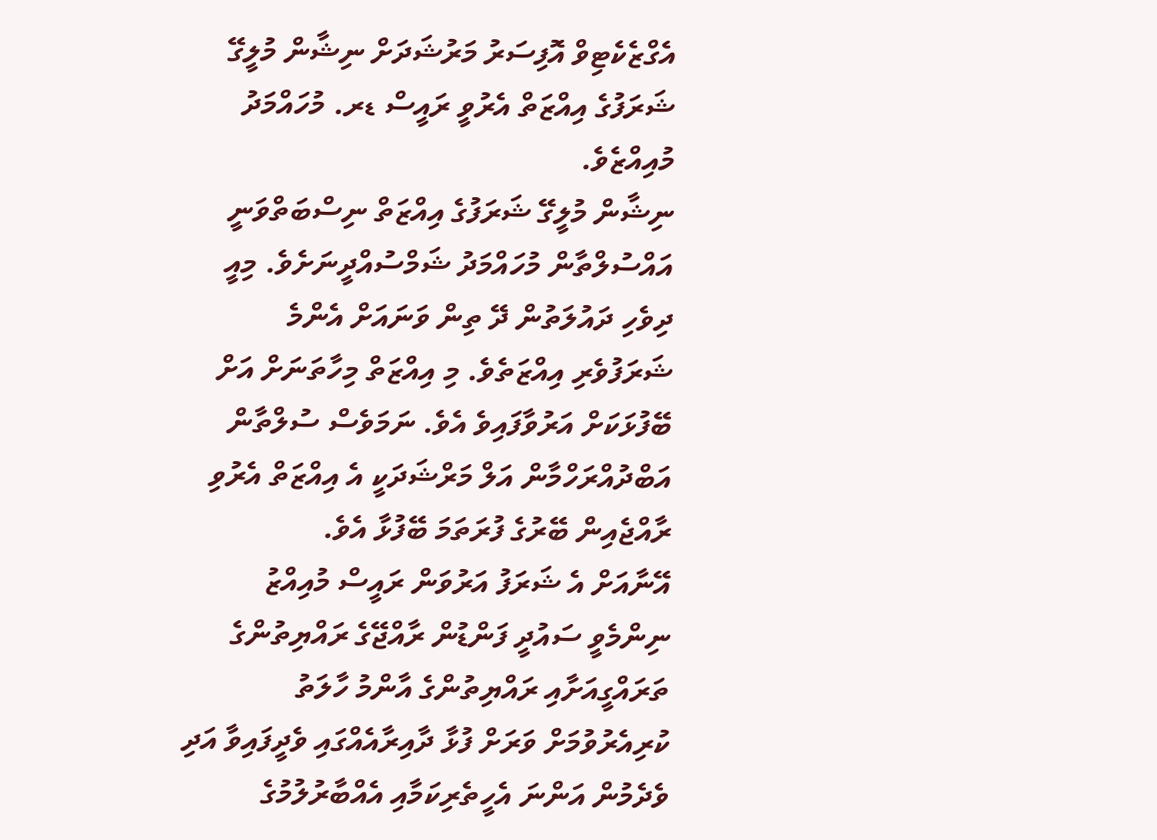އެގްޒެކެޓިވް އޮފިސަރު މަރުޝަދަށް ނިޝާން މުލީގޭ ޝަރަފުގެ އިއްޒަތް އެރުވީ ރައީސް ޑރ. މުހައްމަދު މުއިއްޒެވެ.
ނިޝާން މުލީގޭ ޝަރަފުގެ އިއްޒަތް ނިސްބަތްވަނީ އައްސުލްތާން މުހައްމަދު ޝަމްސުއްދީނަށެވެ. މިއީ ދިވެހި ދައުލަތުން ދޭ ތިން ވަނައަށް އެންމެ ޝަރަފުވެރި އިއްޒަތެވެ. މި އިއްޒަތް މިހާތަނަށް އަށް ބޭފުޅަކަށް އަރުވާފައިވެ އެވެ. ނަމަވެސް ސުލްތާން އަބްދުއްރަހްމާން އަލް މަރްޝަދަކީ އެ އިއްޒަތް އެރުވި ރާއްޖެއިން ބޭރުގެ ފުރަތަމަ ބޭފުޅާ އެވެ.
އޭނާއަށް އެ ޝަރަފު އަރުވަން ރައީސް މުއިއްޒު ނިންމެވީ ސައުދީ ފަންޑުން ރާއްޖޭގެ ރައްޔިތުންގެ ތަރައްގީއަށާއި ރައްޔިތުންގެ އާންމު ހާލަތު ކުރިއެރުވުމަށް ވަރަށް ފުޅާ ދާއިރާއެއްގައި ވެދީފައިވާ އަދި ވެދެމުން އަންނަ އެހީތެރިކަމާއި އެއްބާރުލުމުގެ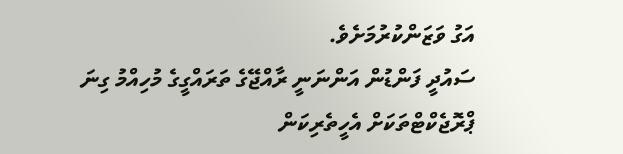އަގު ވަޒަންކުރުމަށެވެ.
ސައުދީ ފަންޑުން އަންނަނީ ރާއްޖޭގެ ތަރައްގީގެ މުހިއްމު ގިނަ ޕްރޮޖެކްޓްތަކަށް އެހީތެރިކަން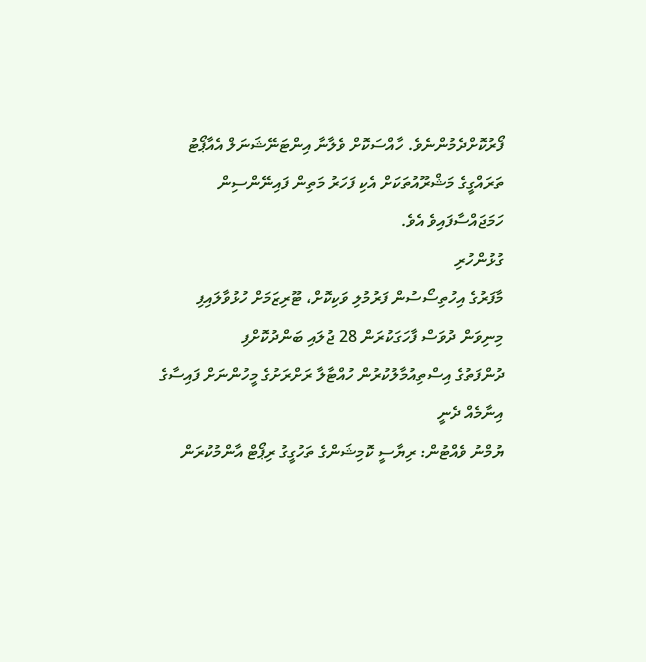ފޯރުކޮށްދެމުންނެވެ. ހާއްސަކޮށް ވެލާނާ އިންޓަނޭޝަނަލް އެއާޕޯޓު ތަރައްގީގެ މަޝްރޫއުތަކަށް އެކި ފަހަރު މަތިން ފައިނޭންސިން ހަމަޖައްސާފައިވެ އެވެ.
ގުޅުންހުރި
މާފަރުގެ އިހުތިސޯސުން ފަރުމުލި ވަކިކޮށް، ޓޫރިޒަމަށް ހުޅުވާލައިފި
މިނިވަން ދުވަސް ފާހަގަކުރަން 28 ޖުލައި ބަންދުކޮށްފި
ދުންފަތުގެ އިސްތިއުމާލުކުރުން ހުއްޓާލާ ރަށްރަށުގެ މީހުންނަށް ފައިސާގެ އިނާމެއް ދެނީ
ޔުމްނު ވެއްޓުން: ރިޔާސީ ކޮމިޝަންގެ ތަހުގީގު ރިޕޯޓް އާންމުކުރަން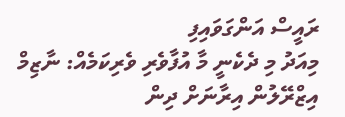ރައީސް އަންގަވައިފި
މިއަދު މި ދެކެނީ މާ އުފާވެރި ވެރިކަމެއް: ނާޒިމް
އިޒްރޭލުން އިރާނަށް ދިން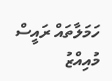ހަމަލާތައް ރައީސް މުއިއްޒު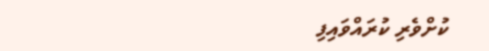ކުށްވެރި ކުރައްވައިފި